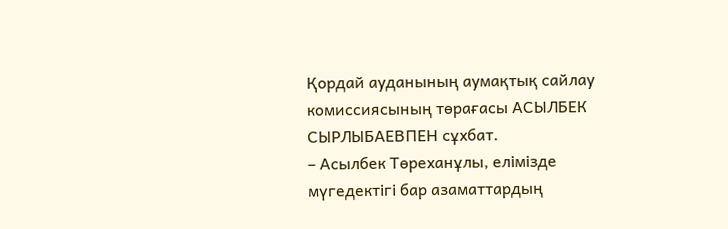Қордай ауданының аумақтық сайлау комиссиясының төрағасы АСЫЛБЕК СЫРЛЫБАЕВПЕН сұхбат.
– Асылбек Төреханұлы, елімізде мүгедектігі бар азаматтардың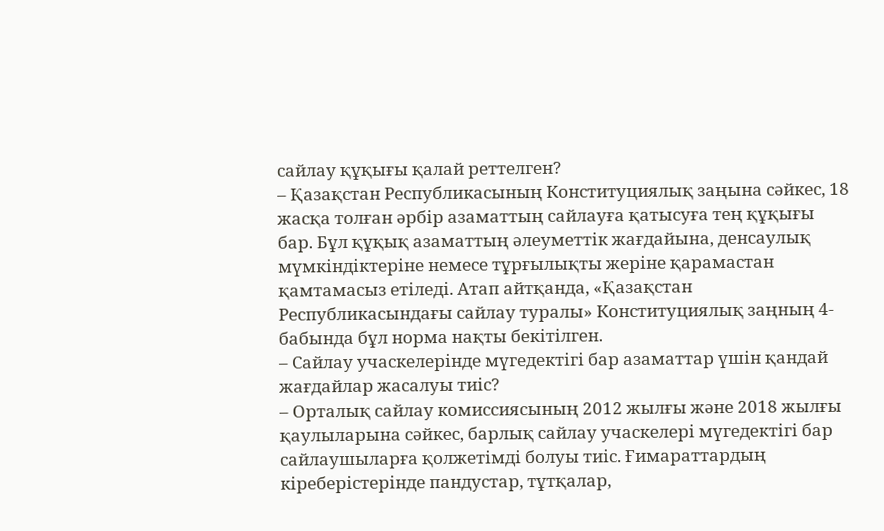сайлау құқығы қалай реттелген?
– Қазақстан Республикасының Конституциялық заңына сәйкес, 18 жасқа толған әрбір азаматтың сайлауға қатысуға тең құқығы бар. Бұл құқық азаматтың әлеуметтік жағдайына, денсаулық мүмкіндіктеріне немесе тұрғылықты жеріне қарамастан қамтамасыз етіледі. Атап айтқанда, «Қазақстан Республикасындағы сайлау туралы» Конституциялық заңның 4-бабында бұл норма нақты бекітілген.
– Сайлау учаскелерінде мүгедектігі бар азаматтар үшін қандай жағдайлар жасалуы тиіс?
– Орталық сайлау комиссиясының 2012 жылғы және 2018 жылғы қаулыларына сәйкес, барлық сайлау учаскелері мүгедектігі бар сайлаушыларға қолжетімді болуы тиіс. Ғимараттардың кіреберістерінде пандустар, тұтқалар,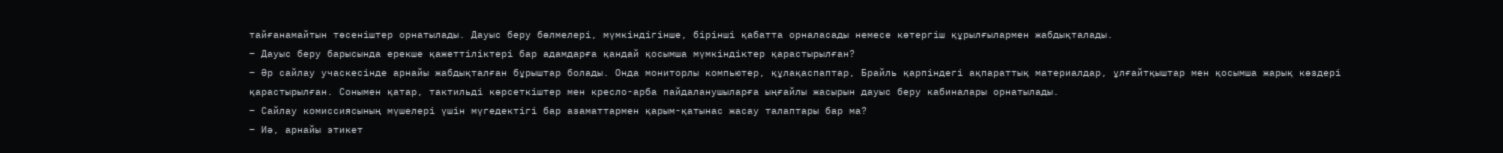тайғанамайтын төсеніштер орнатылады. Дауыс беру бөлмелері, мүмкіндігінше, бірінші қабатта орналасады немесе көтергіш құрылғылармен жабдықталады.
– Дауыс беру барысында ерекше қажеттіліктері бар адамдарға қандай қосымша мүмкіндіктер қарастырылған?
– Әр сайлау учаскесінде арнайы жабдықталған бұрыштар болады. Онда мониторлы компьютер, құлақаспаптар, Брайль қарпіндегі ақпараттық материалдар, ұлғайтқыштар мен қосымша жарық көздері қарастырылған. Сонымен қатар, тактильді көрсеткіштер мен кресло-арба пайдаланушыларға ыңғайлы жасырын дауыс беру кабиналары орнатылады.
– Сайлау комиссиясының мүшелері үшін мүгедектігі бар азаматтармен қарым-қатынас жасау талаптары бар ма?
– Иә, арнайы этикет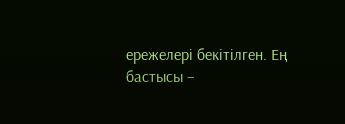ережелері бекітілген. Ең бастысы –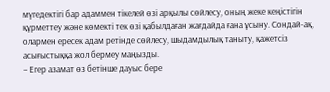мүгедектігі бар адаммен тікелей өзі арқылы сөйлесу, оның жеке кеңістігін құрметтеу және көмекті тек өзі қабылдаған жағдайда ғана ұсыну. Сондай-ақ, олармен ересек адам ретінде сөйлесу, шыдамдылық таныту, қажетсіз асығыстыққа жол бермеу маңызды.
– Егер азамат өз бетінше дауыс бере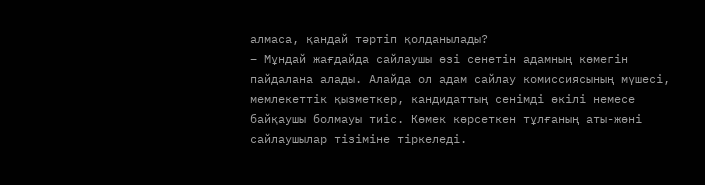алмаса, қандай тәртіп қолданылады?
– Мұндай жағдайда сайлаушы өзі сенетін адамның көмегін пайдалана алады. Алайда ол адам сайлау комиссиясының мүшесі, мемлекеттік қызметкер, кандидаттың сенімді өкілі немесе байқаушы болмауы тиіс. Көмек көрсеткен тұлғаның аты-жөні сайлаушылар тізіміне тіркеледі.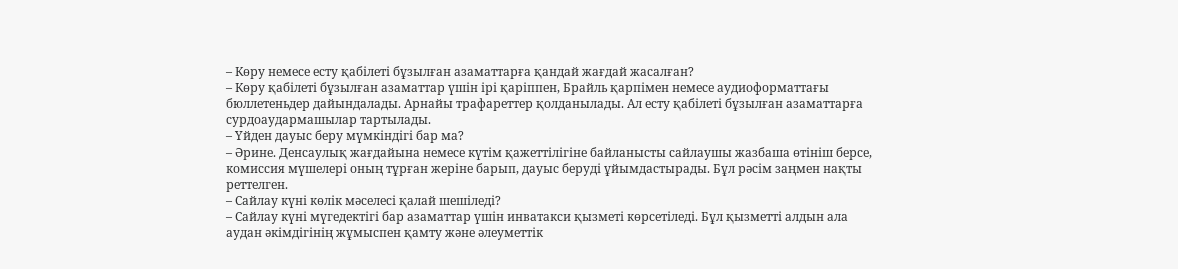– Көру немесе есту қабілеті бұзылған азаматтарға қандай жағдай жасалған?
– Көру қабілеті бұзылған азаматтар үшін ірі қаріппен, Брайль қарпімен немесе аудиоформаттағы бюллетеньдер дайындалады. Арнайы трафареттер қолданылады. Ал есту қабілеті бұзылған азаматтарға сурдоаудармашылар тартылады.
– Үйден дауыс беру мүмкіндігі бар ма?
– Әрине. Денсаулық жағдайына немесе күтім қажеттілігіне байланысты сайлаушы жазбаша өтініш берсе, комиссия мүшелері оның тұрған жеріне барып, дауыс беруді ұйымдастырады. Бұл рәсім заңмен нақты реттелген.
– Сайлау күні көлік мәселесі қалай шешіледі?
– Сайлау күні мүгедектігі бар азаматтар үшін инватакси қызметі көрсетіледі. Бұл қызметті алдын ала аудан әкімдігінің жұмыспен қамту және әлеуметтік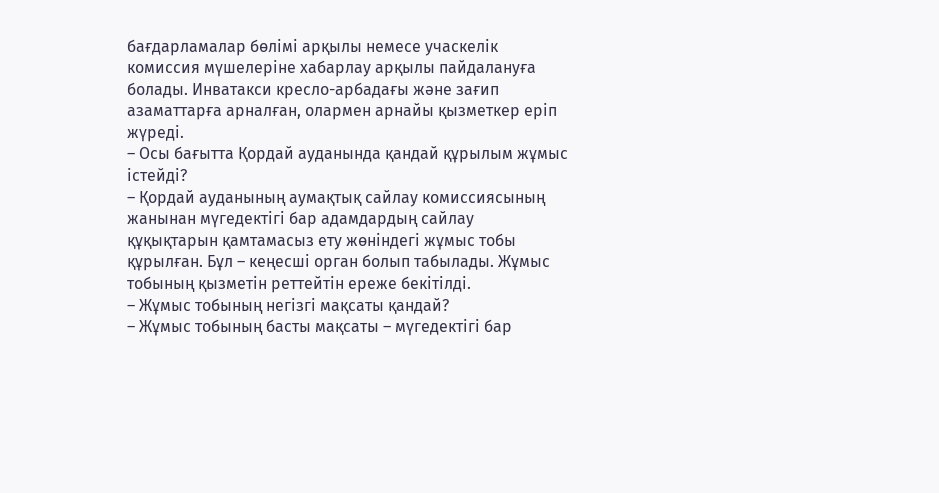бағдарламалар бөлімі арқылы немесе учаскелік комиссия мүшелеріне хабарлау арқылы пайдалануға болады. Инватакси кресло-арбадағы және зағип азаматтарға арналған, олармен арнайы қызметкер еріп жүреді.
– Осы бағытта Қордай ауданында қандай құрылым жұмыс істейді?
– Қордай ауданының аумақтық сайлау комиссиясының жанынан мүгедектігі бар адамдардың сайлау құқықтарын қамтамасыз ету жөніндегі жұмыс тобы құрылған. Бұл – кеңесші орган болып табылады. Жұмыс тобының қызметін реттейтін ереже бекітілді.
– Жұмыс тобының негізгі мақсаты қандай?
– Жұмыс тобының басты мақсаты – мүгедектігі бар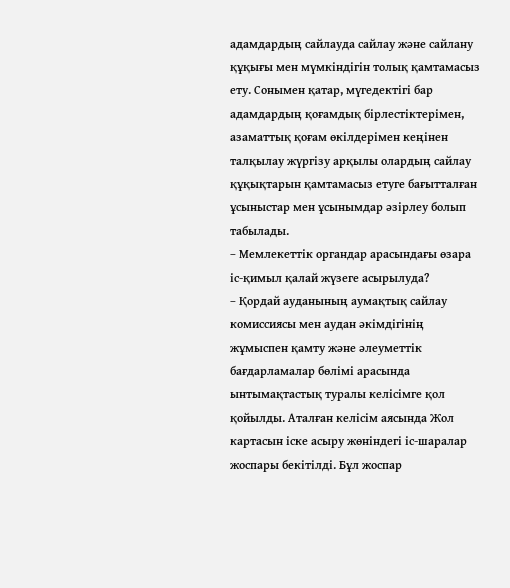адамдардың сайлауда сайлау және сайлану құқығы мен мүмкіндігін толық қамтамасыз ету. Сонымен қатар, мүгедектігі бар адамдардың қоғамдық бірлестіктерімен, азаматтық қоғам өкілдерімен кеңінен талқылау жүргізу арқылы олардың сайлау құқықтарын қамтамасыз етуге бағытталған ұсыныстар мен ұсынымдар әзірлеу болып табылады.
– Мемлекеттік органдар арасындағы өзара іс-қимыл қалай жүзеге асырылуда?
– Қордай ауданының аумақтық сайлау комиссиясы мен аудан әкімдігінің жұмыспен қамту және әлеуметтік бағдарламалар бөлімі арасында ынтымақтастық туралы келісімге қол қойылды. Аталған келісім аясында Жол картасын іске асыру жөніндегі іс-шаралар жоспары бекітілді. Бұл жоспар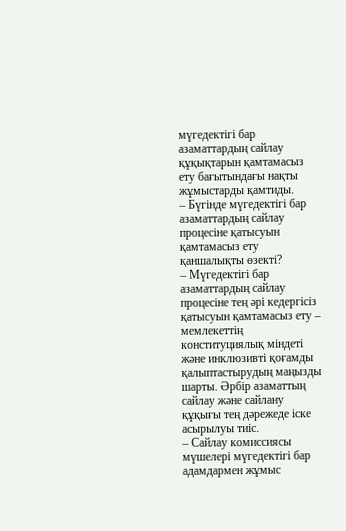мүгедектігі бар азаматтардың сайлау құқықтарын қамтамасыз ету бағытындағы нақты жұмыстарды қамтиды.
– Бүгінде мүгедектігі бар азаматтардың сайлау процесіне қатысуын қамтамасыз ету қаншалықты өзекті?
– Мүгедектігі бар азаматтардың сайлау процесіне тең әрі кедергісіз қатысуын қамтамасыз ету – мемлекеттің конституциялық міндеті және инклюзивті қоғамды қалыптастырудың маңызды шарты. Әрбір азаматтың сайлау және сайлану құқығы тең дәрежеде іске асырылуы тиіс.
– Сайлау комиссиясы мүшелері мүгедектігі бар адамдармен жұмыс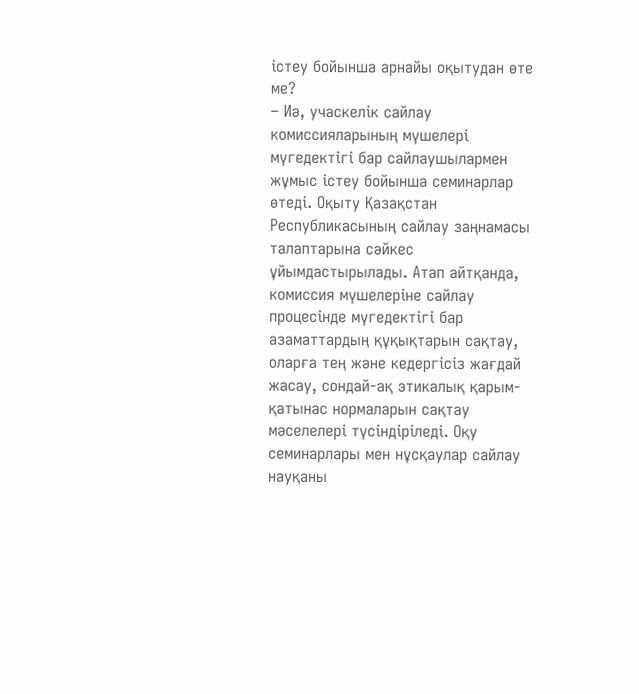істеу бойынша арнайы оқытудан өте ме?
– Иә, учаскелік сайлау комиссияларының мүшелері мүгедектігі бар сайлаушылармен жұмыс істеу бойынша семинарлар өтеді. Оқыту Қазақстан Республикасының сайлау заңнамасы талаптарына сәйкес ұйымдастырылады. Атап айтқанда, комиссия мүшелеріне сайлау процесінде мүгедектігі бар азаматтардың құқықтарын сақтау, оларға тең және кедергісіз жағдай жасау, сондай-ақ этикалық қарым-қатынас нормаларын сақтау мәселелері түсіндіріледі. Оқу семинарлары мен нұсқаулар сайлау науқаны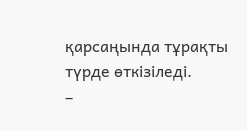қарсаңында тұрақты түрде өткізіледі.
–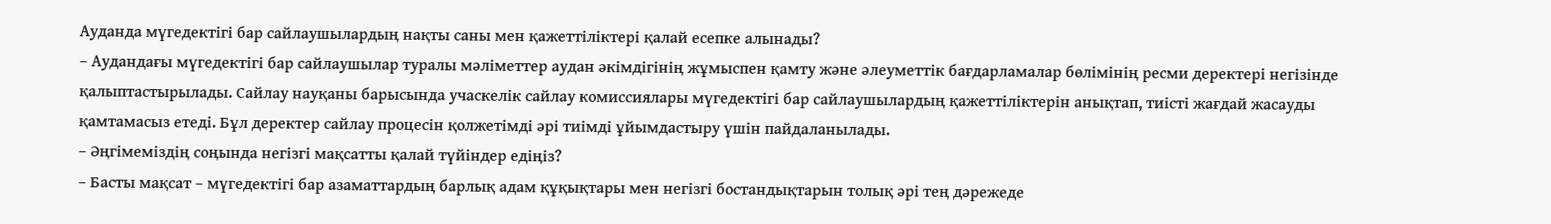Ауданда мүгедектігі бар сайлаушылардың нақты саны мен қажеттіліктері қалай есепке алынады?
– Аудандағы мүгедектігі бар сайлаушылар туралы мәліметтер аудан әкімдігінің жұмыспен қамту және әлеуметтік бағдарламалар бөлімінің ресми деректері негізінде қалыптастырылады. Сайлау науқаны барысында учаскелік сайлау комиссиялары мүгедектігі бар сайлаушылардың қажеттіліктерін анықтап, тиісті жағдай жасауды қамтамасыз етеді. Бұл деректер сайлау процесін қолжетімді әрі тиімді ұйымдастыру үшін пайдаланылады.
– Әңгімеміздің соңында негізгі мақсатты қалай түйіндер едіңіз?
– Басты мақсат – мүгедектігі бар азаматтардың барлық адам құқықтары мен негізгі бостандықтарын толық әрі тең дәрежеде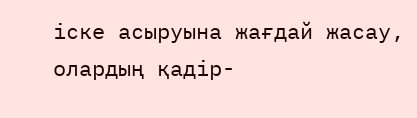іске асыруына жағдай жасау, олардың қадір-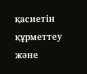қасиетін құрметтеу және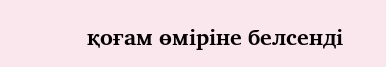қоғам өміріне белсенді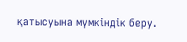қатысуына мүмкіндік беру.